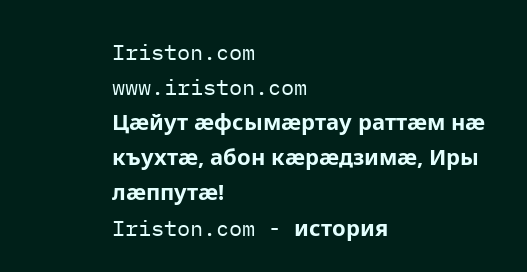Iriston.com
www.iriston.com
Цæйут æфсымæртау раттæм нæ къухтæ, абон кæрæдзимæ, Иры лæппутæ!
Iriston.com - история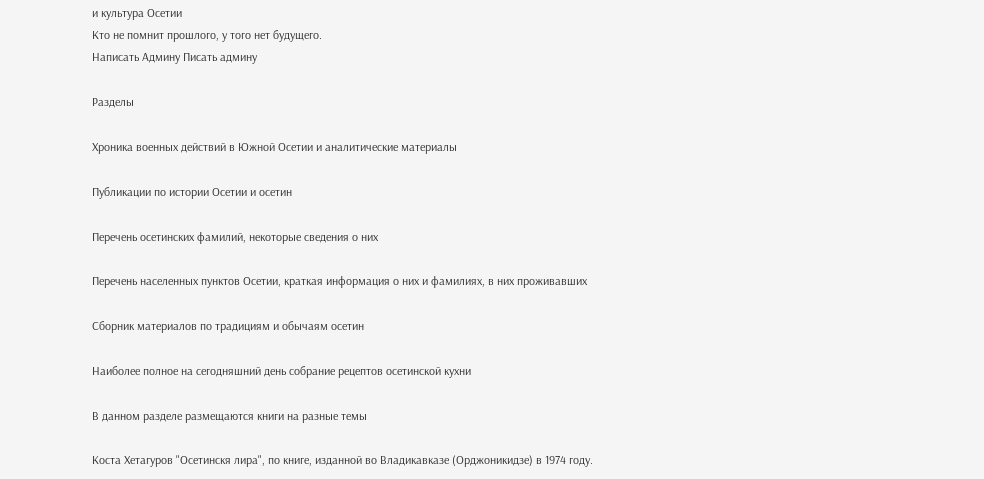и культура Осетии
Кто не помнит прошлого, у того нет будущего.
Написать Админу Писать админу

Разделы

Хроника военных действий в Южной Осетии и аналитические материалы

Публикации по истории Осетии и осетин

Перечень осетинских фамилий, некоторые сведения о них

Перечень населенных пунктов Осетии, краткая информация о них и фамилиях, в них проживавших

Сборник материалов по традициям и обычаям осетин

Наиболее полное на сегодняшний день собрание рецептов осетинской кухни

В данном разделе размещаются книги на разные темы

Коста Хетагуров "Осетинскя лира", по книге, изданной во Владикавказе (Орджоникидзе) в 1974 году.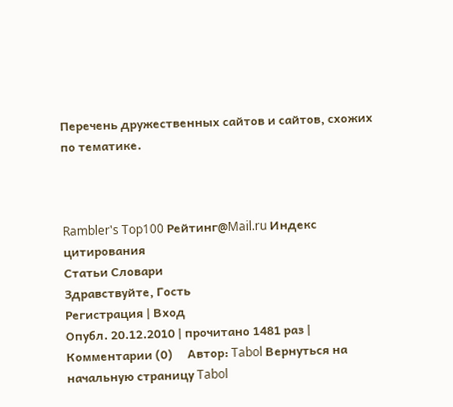Перечень дружественных сайтов и сайтов, схожих по тематике.



Rambler's Top100 Рейтинг@Mail.ru Индекс цитирования
Статьи Словари
Здравствуйте, Гость
Регистрация | Вход
Опубл. 20.12.2010 | прочитано 1481 раз |  Комментарии (0)     Автор: Tabol Вернуться на начальную страницу Tabol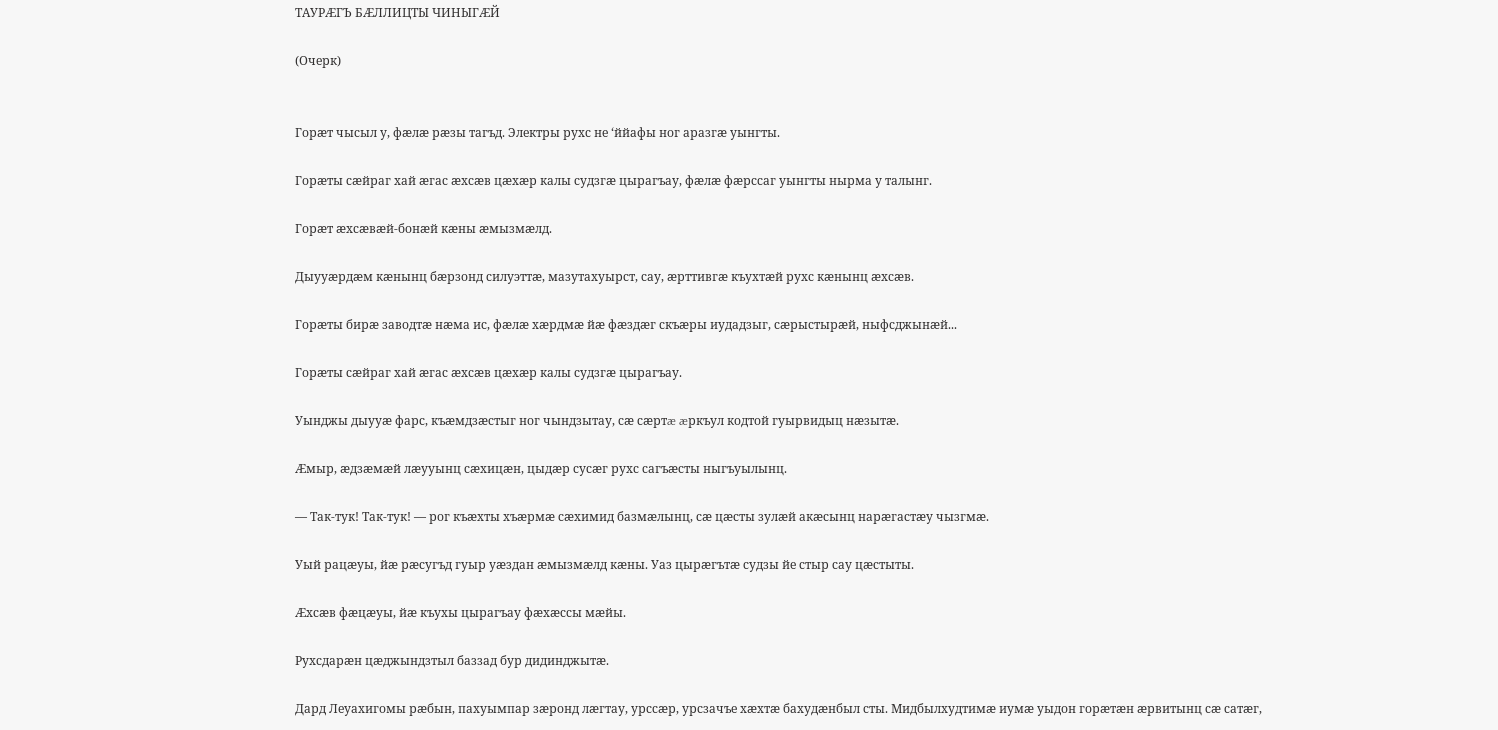ТАУРÆГЪ БÆЛЛИЦТЫ ЧИНЫГÆЙ

(Очерк)


Горæт чысыл у, фæлæ рæзы тагъд. Электры рухс не ‘ййафы ног аразгæ уынгты.

Горæты сæйраг хай æгас æхсæв цæхæр калы судзгæ цырагъау, фæлæ фæрссаг уынгты нырма у талынг.

Горæт æхсæвæй-бонæй кæны æмызмæлд.

Дыууæрдæм кæнынц бæрзонд силуэттæ, мазутахуырст, сау, æрттивгæ къухтæй рухс кæнынц æхсæв.

Горæты бирæ заводтæ нæма ис, фæлæ хæрдмæ йæ фæздæг скъæры иудадзыг, сæрыстырæй, ныфсджынæй...

Горæты сæйраг хай æгас æхсæв цæхæр калы судзгæ цырагъау.

Уынджы дыууæ фарс, къæмдзæстыг ног чындзытау, сæ сæртæ æркъул кодтой гуырвидыц нæзытæ.

Æмыр, æдзæмæй лæууынц сæхицæн, цыдæр сусæг рухс сагъæсты ныгъуылынц.

— Так-тук! Так-тук! — рог къæхты хъæрмæ сæхимид базмæлынц, сæ цæсты зулæй акæсынц нарæгастæу чызгмæ.

Уый рацæуы, йæ рæсугъд гуыр уæздан æмызмæлд кæны. Уаз цырæгътæ судзы йе стыр сау цæстыты.

Æхсæв фæцæуы, йæ къухы цырагъау фæхæссы мæйы.

Рухсдарæн цæджындзтыл баззад бур дидинджытæ.

Дард Леуахигомы рæбын, пахуымпар зæронд лæгтау, урссæр, урсзачъе хæхтæ бахудæнбыл сты. Мидбылхудтимæ иумæ уыдон горæтæн æрвитынц сæ сатæг,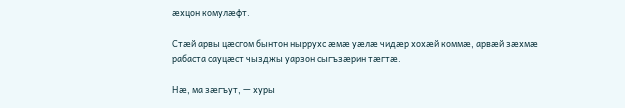æхцон комулæфт.

Стæй арвы цæсгом бынтон ныррухс æмæ уæлæ чидæр хохæй коммæ, арвæй зæхмæ рабаста сауцæст чызджы уарзон сыгъзæрин тæгтæ.

Нæ, ма зæгъут, — хуры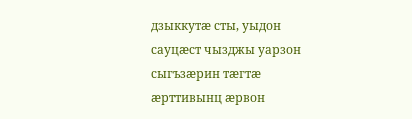дзыккутæ сты, уыдон сауцæст чызджы уарзон сыгъзæрин тæгтæ æрттивынц æрвон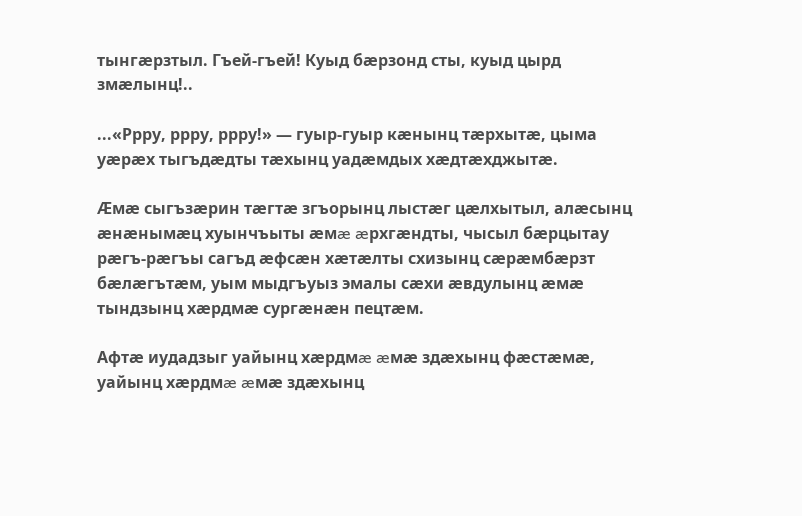тынгæрзтыл. Гъей-гъей! Куыд бæрзонд сты, куыд цырд змæлынц!..

...«Ррру, ррру, ррру!» — гуыр-гуыр кæнынц тæрхытæ, цыма уæрæх тыгъдæдты тæхынц уадæмдых хæдтæхджытæ.

Æмæ сыгъзæрин тæгтæ згъорынц лыстæг цæлхытыл, алæсынц æнæнымæц хуынчъыты æмæ æрхгæндты, чысыл бæрцытау рæгъ-рæгъы сагъд æфсæн хæтæлты схизынц сæрæмбæрзт бæлæгътæм, уым мыдгъуыз эмалы сæхи æвдулынц æмæ тындзынц хæрдмæ сургæнæн пецтæм.

Афтæ иудадзыг уайынц хæрдмæ æмæ здæхынц фæстæмæ, уайынц хæрдмæ æмæ здæхынц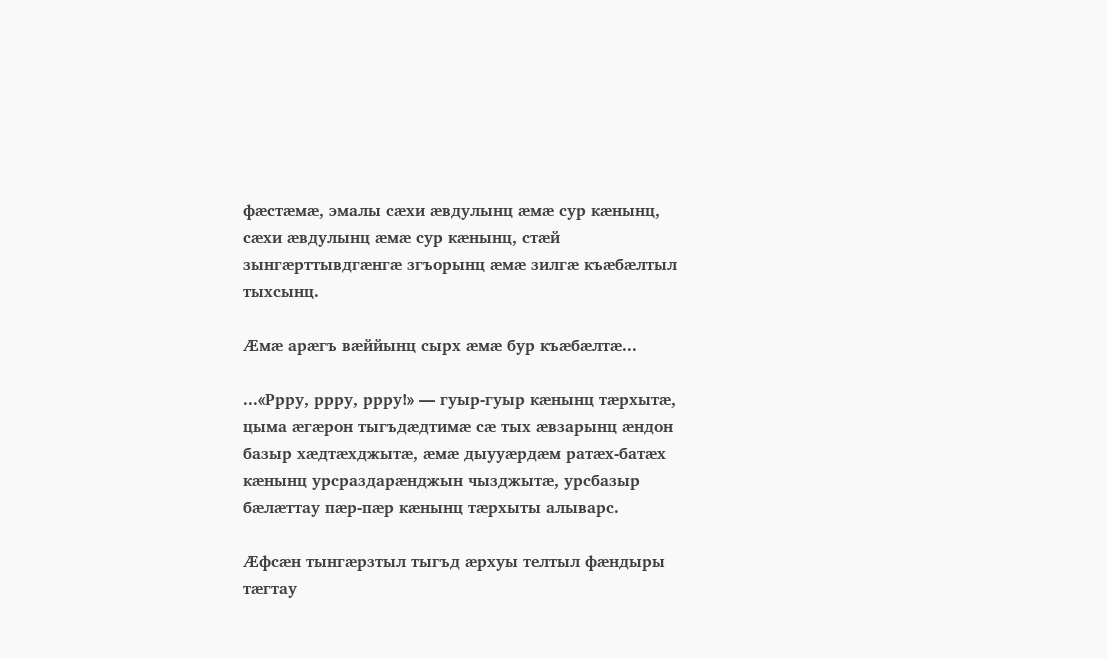фæстæмæ, эмалы сæхи æвдулынц æмæ сур кæнынц, сæхи æвдулынц æмæ сур кæнынц, стæй зынгæрттывдгæнгæ згъорынц æмæ зилгæ къæбæлтыл тыхсынц.

Æмæ арæгъ вæййынц сырх æмæ бур къæбæлтæ...

...«Ррру, ррру, ррру!» — гуыр-гуыр кæнынц тæрхытæ, цыма æгæрон тыгъдæдтимæ сæ тых æвзарынц æндон базыр хæдтæхджытæ, æмæ дыууæрдæм ратæх-батæх кæнынц урсраздарæнджын чызджытæ, урсбазыр бæлæттау пæр-пæр кæнынц тæрхыты алыварс.

Æфсæн тынгæрзтыл тыгъд æрхуы телтыл фæндыры тæгтау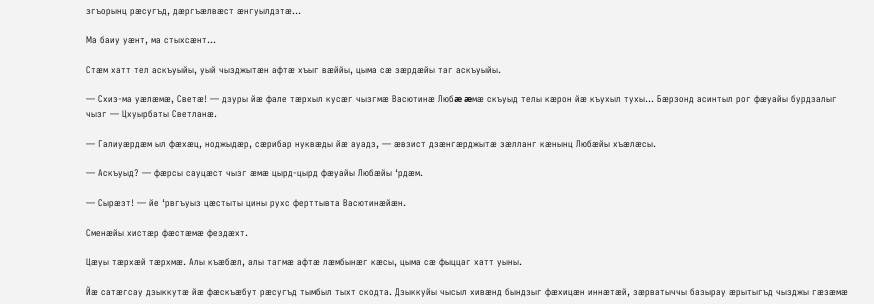згъорынц рæсугъд, дæргъæлвæст æнгуылдзтæ...

Ма баиу уæнт, ма стыхсæнт...

Стæм хатт тел аскъуыйы, уый чызджытæн афтæ хъыг вæййы, цыма сæ зæрдæйы таг аскъуыйы.

— Схиз-ма уæлæмæ, Светæ! — дзуры йæ фале тæрхыл кусæг чызгмæ Васютинæ Любæ æмæ скъуыд телы кæрон йæ къухыл тухы... Бæрзонд асинтыл рог фæуайы бурдзалыг чызг — Цхуырбаты Светланæ.

— Галиуæрдæм ыл фæхæц, ноджыдæр, сæрибар нуквæды йæ ауадз, — æвзист дзæнгæрджытæ зæлланг кæнынц Любæйы хъæлæсы.

— Аскъуыд? — фæрсы сауцæст чызг æмæ цырд-цырд фæуайы Любæйы ‘рдæм.

— Сырæзт! — йе ‘рвгъуыз цæстыты цины рухс ферттывта Васютинæйæн.

Сменæйы хистæр фæстæмæ фездæхт.

Цæуы тæрхæй тæрхмæ. Алы къæбæл, алы тагмæ афтæ лæмбынæг кæсы, цыма сæ фыццаг хатт уыны.

Йæ сатæгсау дзыккутæ йæ фæскъæбут рæсугъд тымбыл тыхт скодта. Дзыккуйы чысыл хивæнд бындзыг фæхицæн иннæтæй, зæрватыччы базырау æрытыгъд чызджы гæзæмæ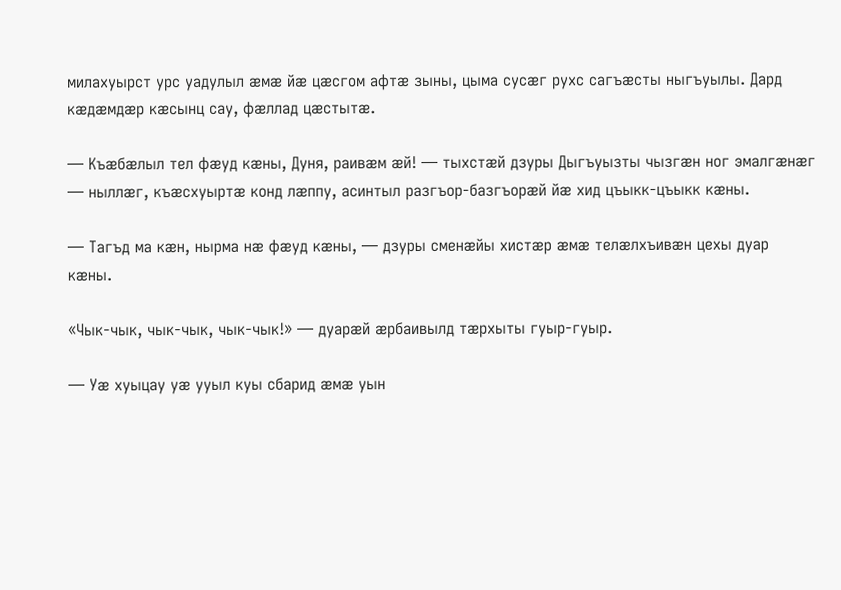милахуырст урс уадулыл æмæ йæ цæсгом афтæ зыны, цыма сусæг рухс сагъæсты ныгъуылы. Дард кæдæмдæр кæсынц сау, фæллад цæстытæ.

— Къæбæлыл тел фæуд кæны, Дуня, раивæм æй! — тыхстæй дзуры Дыгъуызты чызгæн ног эмалгæнæг — ныллæг, къæсхуыртæ конд лæппу, асинтыл разгъор-базгъорæй йæ хид цъыкк-цъыкк кæны.

— Тагъд ма кæн, нырма нæ фæуд кæны, — дзуры сменæйы хистæр æмæ телæлхъивæн цехы дуар кæны.

«Чык-чык, чык-чык, чык-чык!» — дуарæй æрбаивылд тæрхыты гуыр-гуыр.

— Уæ хуыцау уæ ууыл куы сбарид æмæ уын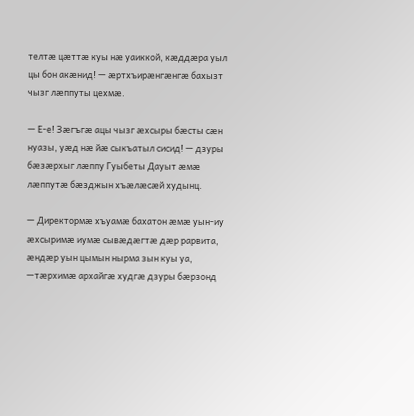телтæ цæттæ куы нæ уаиккой, кæддæра уыл цы бон акæнид! — æртхъирæнгæнгæ бахызт чызг лæппуты цехмæ.

— Е-е! Зæгъгæ ацы чызг æхсыры бæсты сæн нуазы, уæд нæ йæ сыкъатыл сисид! — дзуры бæзæрхыг лæппу Гуыбеты Дауыт æмæ лæппутæ бæзджын хъæлæсæй худынц.

— Директормæ хъуамæ бахатон æмæ уын-иу æхсыримæ иумæ сывæдæгтæ дæр рарвита, æндæр уын цымын нырма зын куы уа, —тæрхимæ архайгæ худгæ дзуры бæрзонд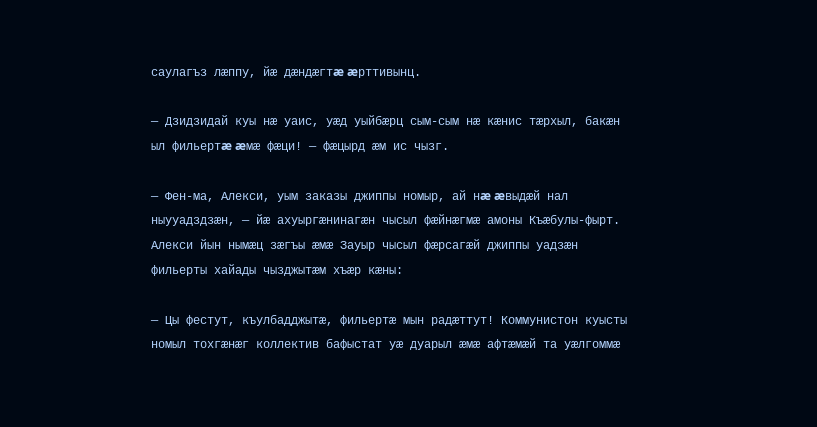саулагъз лæппу, йæ дæндæгтæ æрттивынц.

— Дзидзидай куы нæ уаис, уæд уыйбæрц сым-сым нæ кæнис тæрхыл, бакæн ыл фильертæ æмæ фæци! — фæцырд æм ис чызг.

— Фен-ма, Алекси, уым заказы джиппы номыр, ай нæ æвыдæй нал ныууадздзæн, — йæ ахуыргæнинагæн чысыл фæйнæгмæ амоны Къæбулы-фырт. Алекси йын нымæц зæгъы æмæ Зауыр чысыл фæрсагæй джиппы уадзæн фильерты хайады чызджытæм хъæр кæны:

— Цы фестут, къулбадджытæ, фильертæ мын радæттут! Коммунистон куысты номыл тохгæнæг коллектив бафыстат уæ дуарыл æмæ афтæмæй та уæлгоммæ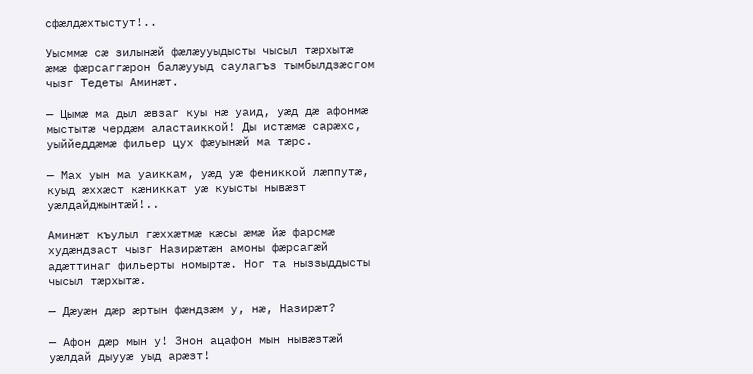сфæлдæхтыстут!..

Уысммæ сæ зилынæй фæлæууыдысты чысыл тæрхытæ æмæ фæрсаггæрон балæууыд саулагъз тымбылдзæсгом чызг Тедеты Аминæт.

— Цымæ ма дыл æвзаг куы нæ уаид, уæд дæ афонмæ мыстытæ чердæм аластаиккой! Ды истæмæ сарæхс, уыййеддæмæ фильер цух фæуынæй ма тæрс.

— Мах уын ма уаиккам, уæд уæ фениккой лæппутæ, куыд æххæст кæниккат уæ куысты нывæзт уæлдайджынтæй!..

Аминæт къулыл гæххæтмæ кæсы æмæ йæ фарсмæ худæндзаст чызг Назирæтæн амоны фæрсагæй адæттинаг фильерты номыртæ. Ног та ныззыддысты чысыл тæрхытæ.

— Дæуæн дæр æртын фæндзæм у, нæ, Назирæт?

— Афон дæр мын у! Знон ацафон мын нывæзтæй уæлдай дыууæ уыд арæзт!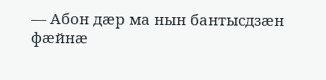— Абон дæр ма нын бантысдзæн фæйнæ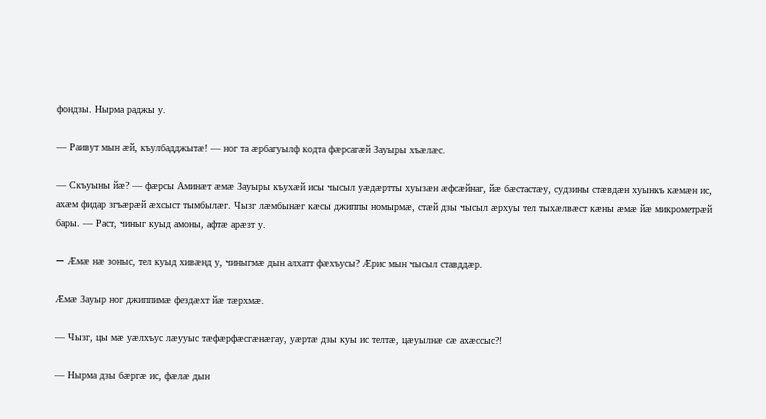фондзы. Нырма раджы у.

— Раивут мын æй, къулбадджытæ! — ног та æрбагуылф кодта фæрсагæй Зауыры хъæлæс.

— Скъуыны йæ? — фæрсы Аминæт æмæ Зауыры къухæй исы чысыл уæдæртты хуызæн æфсæйнаг, йæ бæстастæу, судзины стæвдæн хуынкъ кæмæн ис, ахæм фидар згъæрæй æхсыст тымбылæг. Чызг лæмбынæг кæсы джиппы номырмæ, стæй дзы чысыл æрхуы тел тыхæлвæст кæны æмæ йæ микрометрæй бары. — Раст, чиныг куыд амоны, афтæ арæзт у.

— Æмæ нæ зоныс, тел куыд хивæнд у, чиныгмæ дын алхатт фæхъусы? Æрис мын чысыл ставддæр.

Æмæ Зауыр ног джиппимæ фездæхт йæ тæрхмæ.

— Чызг, цы мæ уæлхъус лæууыс тæфæрфæсгæнæгау, уæртæ дзы куы ис телтæ, цæуылнæ сæ ахæссыс?!

— Нырма дзы бæргæ ис, фæлæ дын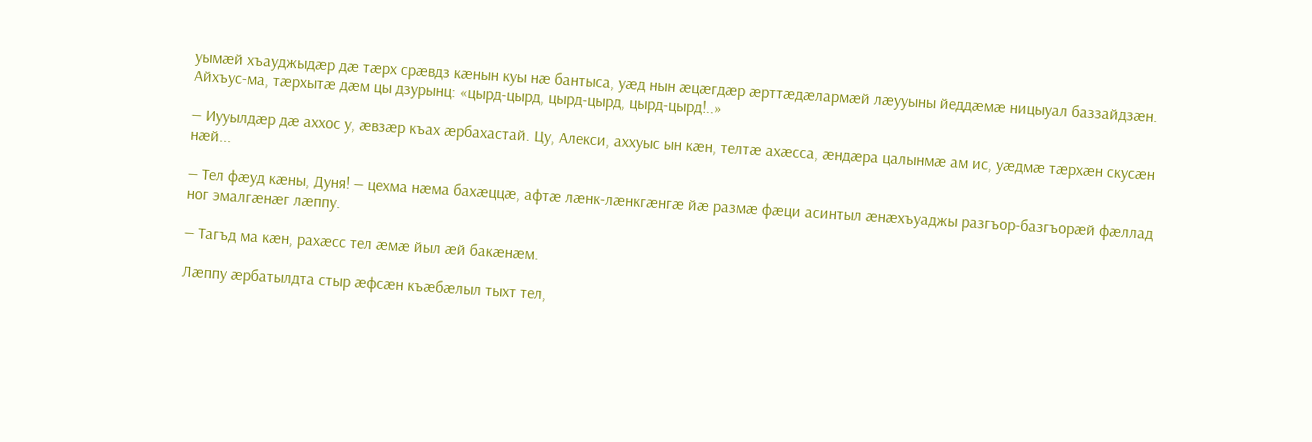уымæй хъауджыдæр дæ тæрх срæвдз кæнын куы нæ бантыса, уæд нын æцæгдæр æрттæдæлармæй лæууыны йеддæмæ ницыуал баззайдзæн. Айхъус-ма, тæрхытæ дæм цы дзурынц: «цырд-цырд, цырд-цырд, цырд-цырд!..»

— Иууылдæр дæ аххос у, æвзæр къах æрбахастай. Цу, Алекси, аххуыс ын кæн, телтæ ахæсса, æндæра цалынмæ ам ис, уæдмæ тæрхæн скусæн нæй...

— Тел фæуд кæны, Дуня! — цехма нæма бахæццæ, афтæ лæнк-лæнкгæнгæ йæ размæ фæци асинтыл æнæхъуаджы разгъор-базгъорæй фæллад ног эмалгæнæг лæппу.

— Тагъд ма кæн, рахæсс тел æмæ йыл æй бакæнæм.

Лæппу æрбатылдта стыр æфсæн къæбæлыл тыхт тел,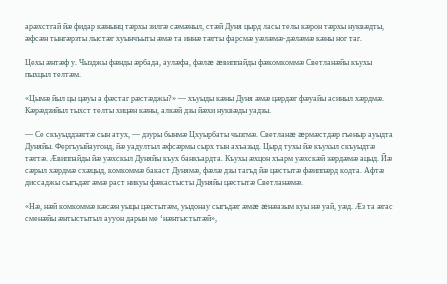арæхстгай йæ фидар кæнынц тæрхы зилгæ сæмæныл, стæй Дуня цырд ласы телы кæрон тæрхы нуквæдты, æфсæн тынгæрзты лыстæг хуынчъыты æмæ та иннæ тæгты фарсмæ уæлæмæ-дæлæмæ кæны ног таг.

Цехы æнтæф у. Чызджы фæнды æрбада, аулæфа, фæлæ æвиппайды фæкомкоммæ Светланæйы къухы пыхцыл телтæм.

«Цымæ йыл цы цæуы а фæстаг рæстæджы?» — хъуыды кæны Дуня æмæ цæрдæг фæуайы асиныл хæрдмæ. Кæрæдзийыл тыхст телты хицæн кæны, алкæй дзы йæхи нуквæды уадзы.

— Се скъуыддзæгтæ сын атух, — дзуры бынмæ Цхуырбаты чызгмæ. Светланæ æрмæстдæр гъеныр ауыдта Дуняйы. Фергъуыйаугонд, йæ уадултыл æфсæрмы сырх тын ахъазыд. Цырд тухы йæ къухыл скъуыдтæ тæгтæ. Æвиппайды йæ уæхскыл Дуняйы къух банкъардта. Къухы æхцон хъарм уæхскæй зæрдæмæ ацыд. Йæ сæрыл хæрдмæ схæцыд, комкоммæ бакаст Дунямæ, фæлæ дзы тагъд йæ цæстытæ фæиппæрд кодта. Афтæ диссаджы сыгъдæг æмæ раст никуы фæкастысты Дуняйы цæстытæ Светланæмæ.

«Нæ, нæй комкоммæ кæсæн уыцы цæстытæм, уыдонау сыгъдæг æмæ æнæазым куы нæ уай, уæд. Æз та æгас сменæйы æнтыстытыл аууон дарын ме ‘нæнтыстытæй»,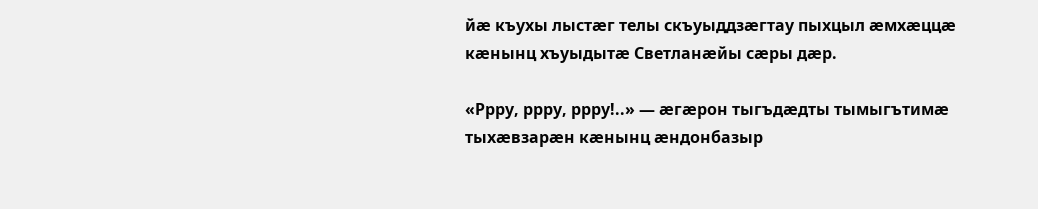йæ къухы лыстæг телы скъуыддзæгтау пыхцыл æмхæццæ кæнынц хъуыдытæ Светланæйы сæры дæр.

«Ррру, ррру, ррру!..» — æгæрон тыгъдæдты тымыгътимæ тыхæвзарæн кæнынц æндонбазыр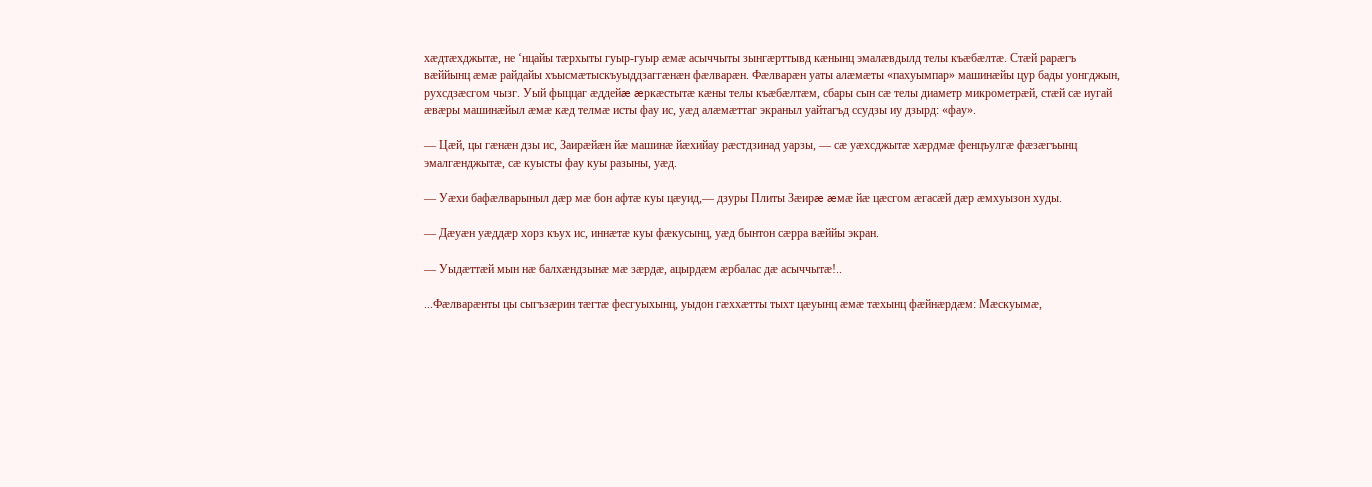хæдтæхджытæ, не ‘нцайы тæрхыты гуыр-гуыр æмæ асыччыты зынгæрттывд кæнынц эмалæвдылд телы къæбæлтæ. Стæй рарæгъ вæййынц æмæ райдайы хъысмæтыскъуыддзаггæнæн фæлварæн. Фæлварæн уаты алæмæты «пахуымпар» машинæйы цур бады уонгджын, рухсдзæсгом чызг. Уый фыццаг æддейæ æркæстытæ кæны телы къæбæлтæм, сбары сын сæ телы диаметр микрометрæй, стæй сæ иугай æвæры машинæйыл æмæ кæд телмæ исты фау ис, уæд алæмæттаг экраныл уайтагъд ссудзы иу дзырд: «фау».

— Цæй, цы гæнæн дзы ис, Заирæйæн йæ машинæ йæхийау рæстдзинад уарзы, — сæ уæхсджытæ хæрдмæ фенцъулгæ фæзæгъынц эмалгæнджытæ, сæ куысты фау куы разыны, уæд.

— Уæхи бафæлварыныл дæр мæ бон афтæ куы цæуид,— дзуры Плиты Зæирæ æмæ йæ цæсгом æгасæй дæр æмхуызон худы.

— Дæуæн уæддæр хорз къух ис, иннæтæ куы фæкусынц, уæд бынтон сæрра вæййы экран.

— Уыдæттæй мын нæ балхæндзынæ мæ зæрдæ, ацырдæм æрбалас дæ асыччытæ!..

...Фæлварæнты цы сыгъзæрин тæгтæ фесгуыхынц, уыдон гæххæтты тыхт цæуынц æмæ тæхынц фæйнæрдæм: Мæскуымæ,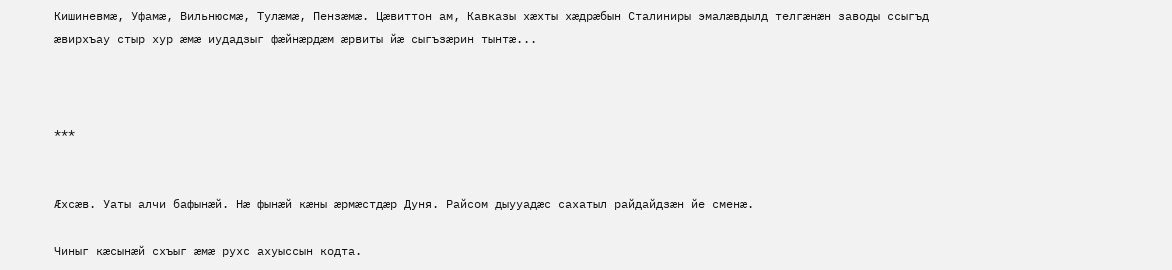Кишиневмæ, Уфамæ, Вильнюсмæ, Тулæмæ, Пензæмæ. Цæвиттон ам, Кавказы хæхты хæдрæбын Сталиниры эмалæвдылд телгæнæн заводы ссыгъд æвирхъау стыр хур æмæ иудадзыг фæйнæрдæм æрвиты йæ сыгъзæрин тынтæ...



***


Æхсæв. Уаты алчи бафынæй. Нæ фынæй кæны æрмæстдæр Дуня. Райсом дыууадæс сахатыл райдайдзæн йе сменæ.

Чиныг кæсынæй схъыг æмæ рухс ахуыссын кодта.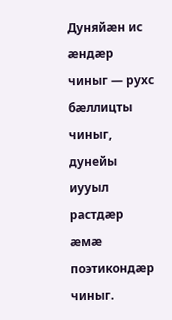Дуняйæн ис æндæр чиныг — рухс бæллицты чиныг, дунейы иууыл растдæр æмæ поэтикондæр чиныг.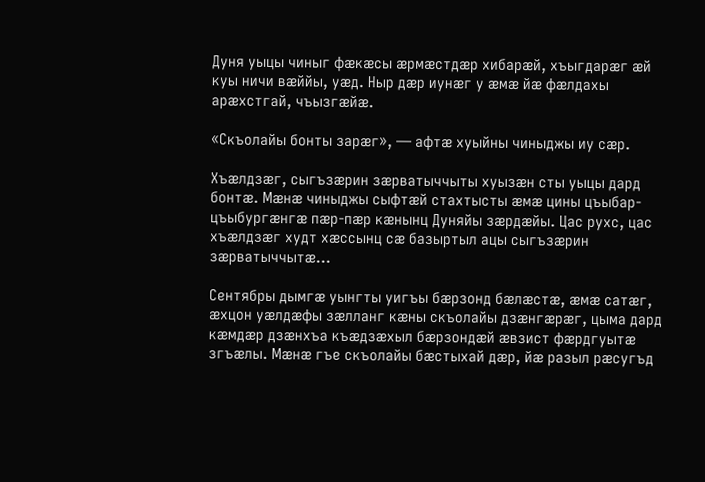Дуня уыцы чиныг фæкæсы æрмæстдæр хибарæй, хъыгдарæг æй куы ничи вæййы, уæд. Ныр дæр иунæг у æмæ йæ фæлдахы арæхстгай, чъызгæйæ.

«Скъолайы бонты зарæг», — афтæ хуыйны чиныджы иу сæр.

Хъæлдзæг, сыгъзæрин зæрватыччыты хуызæн сты уыцы дард бонтæ. Мæнæ чиныджы сыфтæй стахтысты æмæ цины цъыбар-цъыбургæнгæ пæр-пæр кæнынц Дуняйы зæрдæйы. Цас рухс, цас хъæлдзæг худт хæссынц сæ базыртыл ацы сыгъзæрин зæрватыччытæ...

Сентябры дымгæ уынгты уигъы бæрзонд бæлæстæ, æмæ сатæг, æхцон уæлдæфы зæлланг кæны скъолайы дзæнгæрæг, цыма дард кæмдæр дзæнхъа къæдзæхыл бæрзондæй æвзист фæрдгуытæ згъæлы. Мæнæ гъе скъолайы бæстыхай дæр, йæ разыл рæсугъд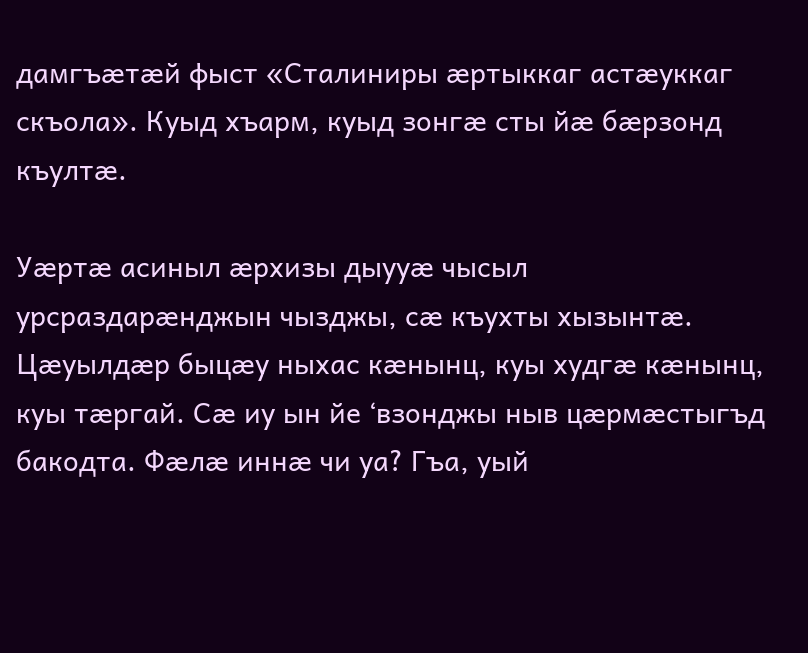дамгъæтæй фыст «Сталиниры æртыккаг астæуккаг скъола». Куыд хъарм, куыд зонгæ сты йæ бæрзонд къултæ.

Уæртæ асиныл æрхизы дыууæ чысыл урсраздарæнджын чызджы, сæ къухты хызынтæ. Цæуылдæр быцæу ныхас кæнынц, куы худгæ кæнынц, куы тæргай. Сæ иу ын йе ‘взонджы ныв цæрмæстыгъд бакодта. Фæлæ иннæ чи уа? Гъа, уый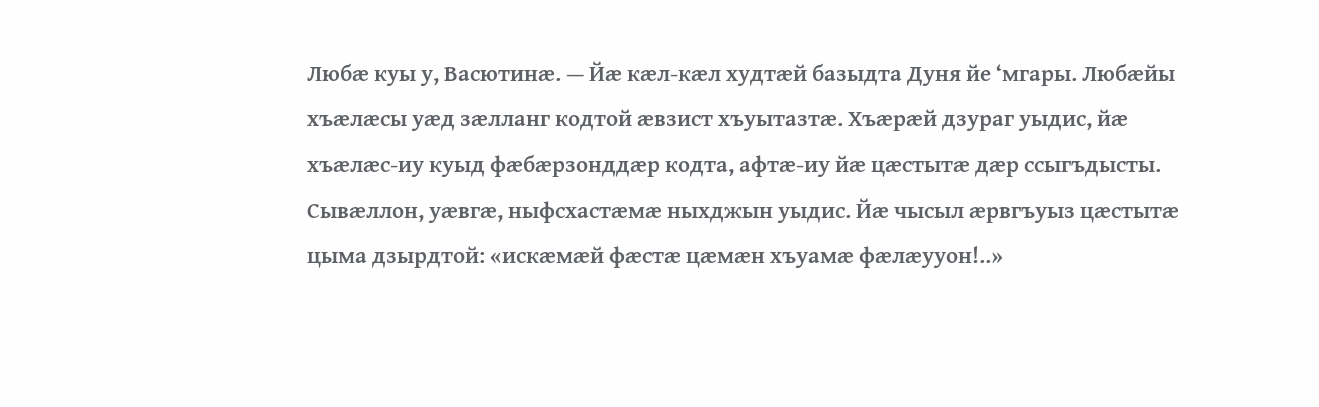Любæ куы у, Васютинæ. — Йæ кæл-кæл худтæй базыдта Дуня йе ‘мгары. Любæйы хъæлæсы уæд зæлланг кодтой æвзист хъуытазтæ. Хъæрæй дзураг уыдис, йæ хъæлæс-иу куыд фæбæрзонддæр кодта, афтæ-иу йæ цæстытæ дæр ссыгъдысты. Сывæллон, уæвгæ, ныфсхастæмæ ныхджын уыдис. Йæ чысыл æрвгъуыз цæстытæ цыма дзырдтой: «искæмæй фæстæ цæмæн хъуамæ фæлæууон!..»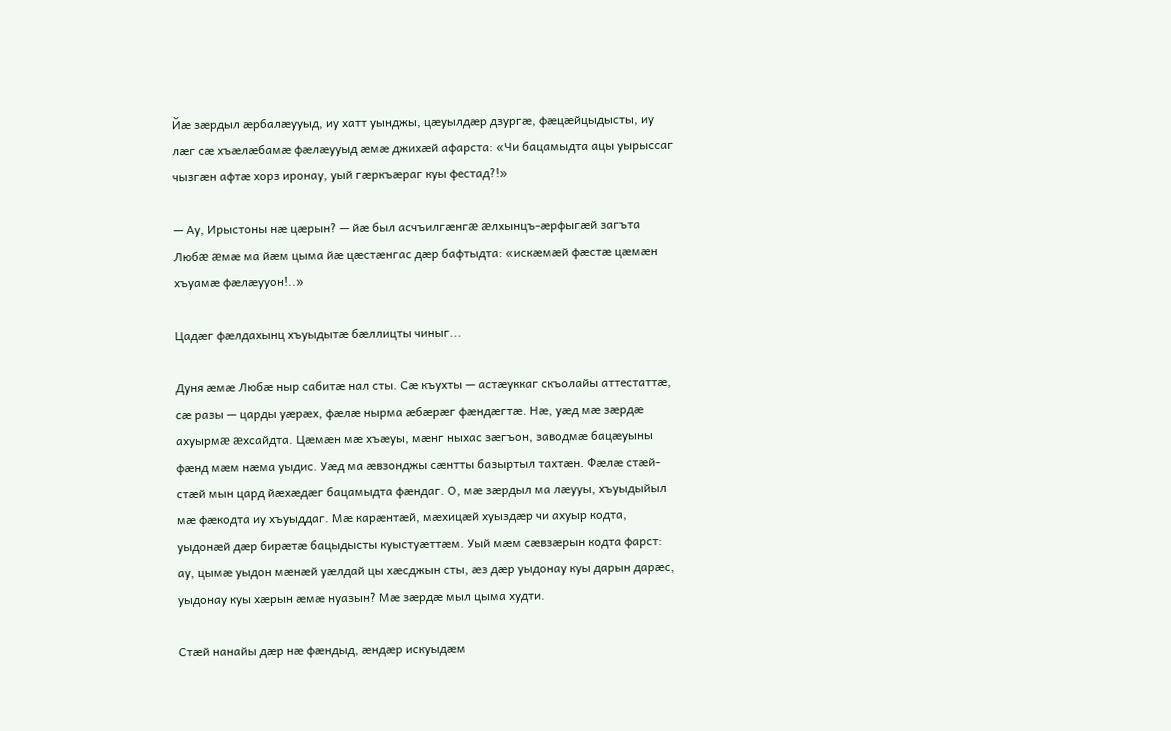Йæ зæрдыл æрбалæууыд, иу хатт уынджы, цæуылдæр дзургæ, фæцæйцыдысты, иу лæг сæ хъæлæбамæ фæлæууыд æмæ джихæй афарста: «Чи бацамыдта ацы уырыссаг чызгæн афтæ хорз иронау, уый гæркъæраг куы фестад?!»

— Ау, Ирыстоны нæ цæрын? — йæ был асчъилгæнгæ æлхынцъ-æрфыгæй загъта Любæ æмæ ма йæм цыма йæ цæстæнгас дæр бафтыдта: «искæмæй фæстæ цæмæн хъуамæ фæлæууон!..»

Цадæг фæлдахынц хъуыдытæ бæллицты чиныг...

Дуня æмæ Любæ ныр сабитæ нал сты. Сæ къухты — астæуккаг скъолайы аттестаттæ, сæ разы — царды уæрæх, фæлæ нырма æбæрæг фæндæгтæ. Нæ, уæд мæ зæрдæ ахуырмæ æхсайдта. Цæмæн мæ хъæуы, мæнг ныхас зæгъон, заводмæ бацæуыны фæнд мæм нæма уыдис. Уæд ма æвзонджы сæнтты базыртыл тахтæн. Фæлæ стæй-стæй мын цард йæхæдæг бацамыдта фæндаг. О, мæ зæрдыл ма лæууы, хъуыдыйыл мæ фæкодта иу хъуыддаг. Мæ карæнтæй, мæхицæй хуыздæр чи ахуыр кодта, уыдонæй дæр бирæтæ бацыдысты куыстуæттæм. Уый мæм сæвзæрын кодта фарст: ау, цымæ уыдон мæнæй уæлдай цы хæсджын сты, æз дæр уыдонау куы дарын дарæс, уыдонау куы хæрын æмæ нуазын? Мæ зæрдæ мыл цыма худти.

Стæй нанайы дæр нæ фæндыд, æндæр искуыдæм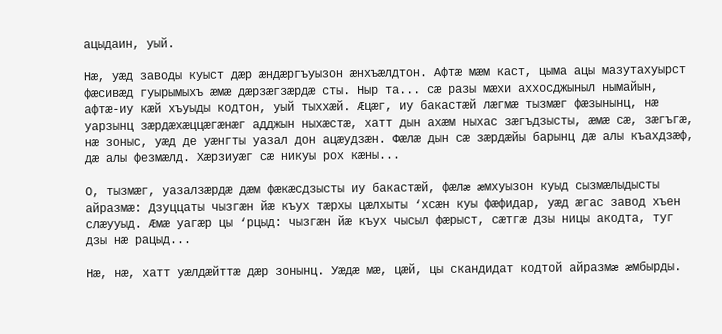ацыдаин, уый.

Нæ, уæд заводы куыст дæр æндæргъуызон æнхъæлдтон. Афтæ мæм каст, цыма ацы мазутахуырст фæсивæд гуырымыхъ æмæ дæрзæгзæрдæ сты. Ныр та... сæ разы мæхи аххосджыныл нымайын, афтæ-иу кæй хъуыды кодтон, уый тыххæй. Æцæг, иу бакастæй лæгмæ тызмæг фæзынынц, нæ уарзынц зæрдæхæццæгæнæг адджын ныхæстæ, хатт дын ахæм ныхас зæгъдзысты, æмæ сæ, зæгъгæ, нæ зоныс, уæд де уæнгты уазал дон ацæудзæн. Фæлæ дын сæ зæрдæйы барынц дæ алы къахдзæф, дæ алы фезмæлд. Хæрзиуæг сæ никуы рох кæны...

О, тызмæг, уазалзæрдæ дæм фæкæсдзысты иу бакастæй, фæлæ æмхуызон куыд сызмæлыдысты айразмæ: Дзуццаты чызгæн йæ къух тæрхы цæлхыты ‘хсæн куы фæфидар, уæд æгас завод хъен слæууыд. Æмæ уагæр цы ‘рцыд: чызгæн йæ къух чысыл фæрыст, сæтгæ дзы ницы акодта, туг дзы нæ рацыд...

Нæ, нæ, хатт уæлдæйттæ дæр зонынц. Уæдæ мæ, цæй, цы скандидат кодтой айразмæ æмбырды.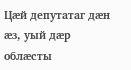Цæй депутатаг дæн æз, уый дæр облæсты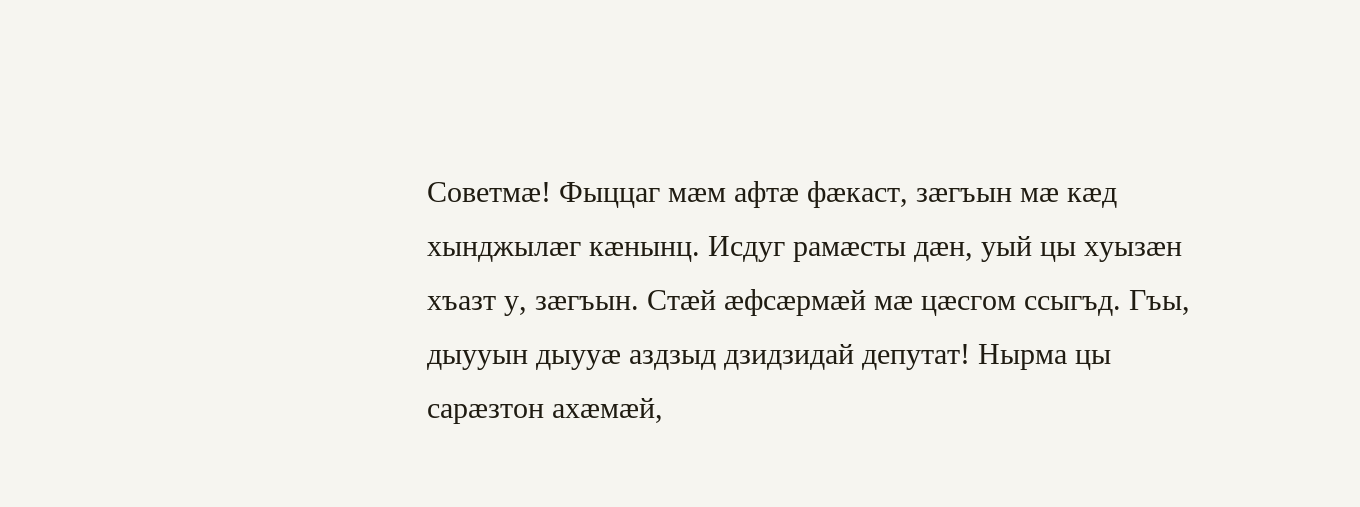Советмæ! Фыццаг мæм афтæ фæкаст, зæгъын мæ кæд хынджылæг кæнынц. Исдуг рамæсты дæн, уый цы хуызæн хъазт у, зæгъын. Стæй æфсæрмæй мæ цæсгом ссыгъд. Гъы, дыууын дыууæ аздзыд дзидзидай депутат! Нырма цы сарæзтон ахæмæй,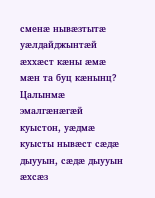сменæ нывæзтытæ уæлдайджынтæй æххæст кæны æмæ мæн та буц кæнынц? Цалынмæ эмалгæнæгæй куыстон, уæдмæ куысты нывæст сæдæ дыууын, сæдæ дыууын æхсæз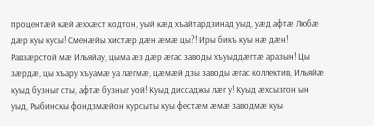процентæй кæй æххæст кодтон, уый кæд хъайтардзинад уыд, уæд афтæ Любæ дæр куы кусы! Сменæйы хистæр дæн æмæ цы?! Иры бикъ куы нæ дæн! Равзæрстой мæ Ильяйау, цыма æз дæр æгас заводы хъуыддæгтæ аразын! Цы зæрдæ, цы хъару хъуамæ уа лæгмæ, цæмæй дзы заводы æгас коллектив, Ильяйæ куыд бузныг сты, афтæ бузныг уой! Куыд диссаджы лæг у! Куыд æхсызгон ын уыд, Рыбинскы фондзмæйон курсыты куы фестæм æмæ заводмæ куы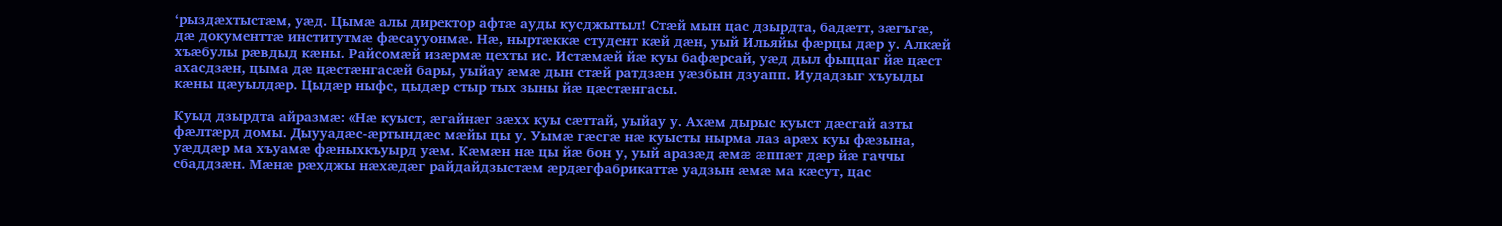‘рыздæхтыстæм, уæд. Цымæ алы директор афтæ ауды кусджытыл! Стæй мын цас дзырдта, бадæтт, зæгъгæ, дæ документтæ институтмæ фæсаууонмæ. Нæ, ныртæккæ студент кæй дæн, уый Ильяйы фæрцы дæр у. Алкæй хъæбулы рæвдыд кæны. Райсомæй изæрмæ цехты ис. Истæмæй йæ куы бафæрсай, уæд дыл фыццаг йæ цæст ахасдзæн, цыма дæ цæстæнгасæй бары, уыйау æмæ дын стæй ратдзæн уæзбын дзуапп. Иудадзыг хъуыды кæны цæуылдæр. Цыдæр ныфс, цыдæр стыр тых зыны йæ цæстæнгасы.

Куыд дзырдта айразмæ: «Нæ куыст, æгайнæг зæхх куы сæттай, уыйау у. Ахæм дырыс куыст дæсгай азты фæлтæрд домы. Дыууадæс-æртындæс мæйы цы у. Уымæ гæсгæ нæ куысты нырма лаз арæх куы фæзына, уæддæр ма хъуамæ фæныхкъуырд уæм. Кæмæн нæ цы йæ бон у, уый аразæд æмæ æппæт дæр йæ гаччы сбаддзæн. Мæнæ рæхджы нæхæдæг райдайдзыстæм æрдæгфабрикаттæ уадзын æмæ ма кæсут, цас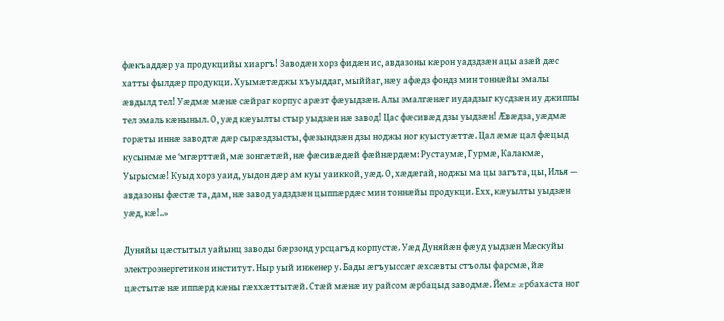фæкъаддæр уа продукцийы хиаргъ! Заводæн хорз фидæн ис, авдазоны кæрон уадздзæн ацы азæй дæс хатты фылдæр продукци. Хуымæтæджы хъуыддаг, мыййаг, нæу афæдз фондз мин тоннæйы эмалы æвдылд тел! Уæдмæ мæнæ сæйраг корпус арæзт фæуыдзæн. Алы эмалгæнæг иудадзыг кусдзæн иу джиппы тел эмаль кæныныл. О, уæд кæуылты стыр уыдзæн нæ завод! Цас фæсивæд дзы уыдзæн! Æвæдза, уæдмæ горæты иннæ заводтæ дæр сырæздзысты, фæзындзæн дзы ноджы ног куыстуæттæ. Цал æмæ цал фæцыд кусынмæ ме ‘мгæрттæй, мæ зонгæтæй, нæ фæсивæдæй фæйнæрдæм: Рустаумæ, Гурмæ, Калакмæ, Уырысмæ! Куыд хорз уаид, уыдон дæр ам куы уаиккой, уæд. О, хæдæгай, ноджы ма цы загъта, цы, Илья — авдазоны фæстæ та, дам, нæ завод уадздзæн цыппæрдæс мин тоннæйы продукци. Ехх, кæуылты уыдзæн уæд, кæ!..»

Дуняйы цæстытыл уайынц заводы бæрзонд урсцагъд корпустæ. Уæд Дуняйæн фæуд уыдзæн Мæскуйы электроэнергетикон институт. Ныр уый инженер у. Бады æгъуыссæг æхсæвты стъолы фарсмæ, йæ цæстытæ нæ иппæрд кæны гæххæттытæй. Стæй мæнæ иу райсом æрбацыд заводмæ. Йемæ æрбахаста ног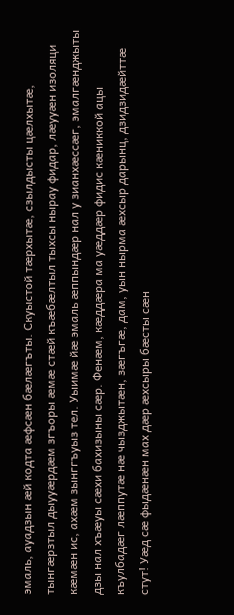эмаль, ауадзын æй кодта æфсæн бæлæгъты. Скуыстой тæрхытæ, сзылдысты цæлхытæ, тынгæрзтыл дыууæрдæм згъоры æмæ стæй къæбæлтыл тыхсы нырау фидар, лæууæн изоляци кæмæн ис, ахæм зынггъуыз тел. Уыимæ йæ эмаль æппындæр нал у зианхæссæг, эмалгæнджыты дзы нал хъæуы сæхи бахизыны сæр. Фенæм, кæддæра ма уæддæр фидис кæниккой ацы къулбадæг лæппутæ нæ чызджытæн, зæгъгæ, дам, уын нырма æхсыр дарынц, дзидзидæйттæ стут! Уæд сæ фыдæнæн мах дæр æхсыры бæсты сæн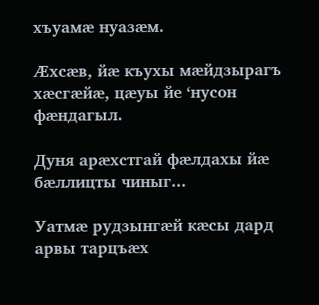хъуамæ нуазæм.

Æхсæв, йæ къухы мæйдзырагъ хæсгæйæ, цæуы йе ‘нусон фæндагыл.

Дуня арæхстгай фæлдахы йæ бæллицты чиныг...

Уатмæ рудзынгæй кæсы дард арвы тарцъæх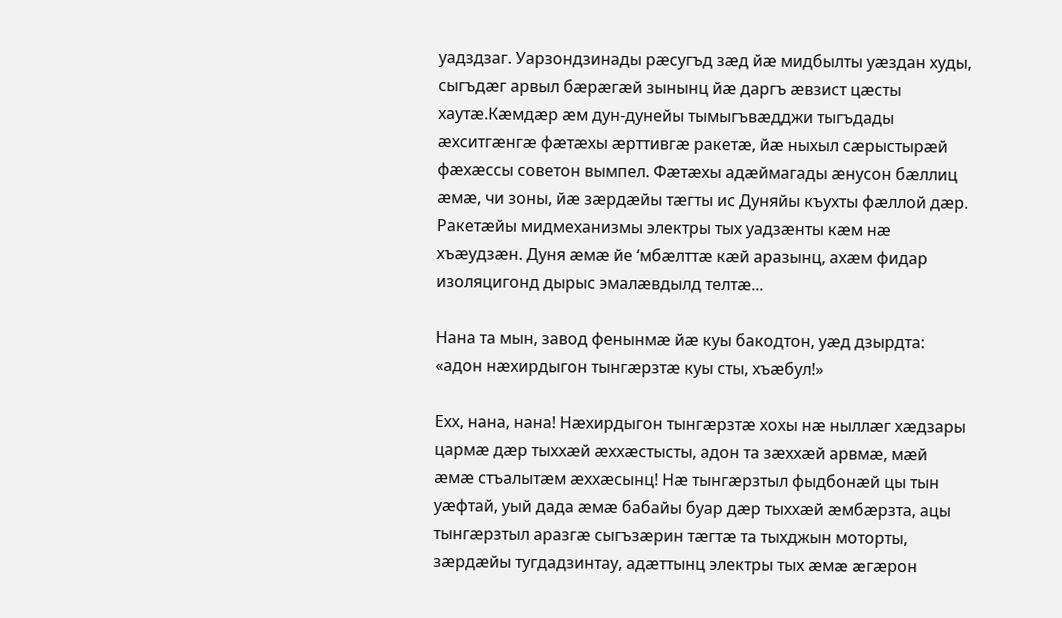уадздзаг. Уарзондзинады рæсугъд зæд йæ мидбылты уæздан худы, сыгъдæг арвыл бæрæгæй зынынц йæ даргъ æвзист цæсты хаутæ.Кæмдæр æм дун-дунейы тымыгъвæдджи тыгъдады æхситгæнгæ фæтæхы æрттивгæ ракетæ, йæ ныхыл сæрыстырæй фæхæссы советон вымпел. Фæтæхы адæймагады æнусон бæллиц æмæ, чи зоны, йæ зæрдæйы тæгты ис Дуняйы къухты фæллой дæр. Ракетæйы мидмеханизмы электры тых уадзæнты кæм нæ хъæудзæн. Дуня æмæ йе ‘мбæлттæ кæй аразынц, ахæм фидар изоляцигонд дырыс эмалæвдылд телтæ...

Нана та мын, завод фенынмæ йæ куы бакодтон, уæд дзырдта: «адон нæхирдыгон тынгæрзтæ куы сты, хъæбул!»

Ехх, нана, нана! Нæхирдыгон тынгæрзтæ хохы нæ ныллæг хæдзары цармæ дæр тыххæй æххæстысты, адон та зæххæй арвмæ, мæй æмæ стъалытæм æххæсынц! Нæ тынгæрзтыл фыдбонæй цы тын уæфтай, уый дада æмæ бабайы буар дæр тыххæй æмбæрзта, ацы тынгæрзтыл аразгæ сыгъзæрин тæгтæ та тыхджын моторты, зæрдæйы тугдадзинтау, адæттынц электры тых æмæ æгæрон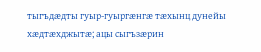тыгъдæдты гуыр-гуыргæнгæ тæхынц дунейы хæдтæхджытæ; ацы сыгъзæрин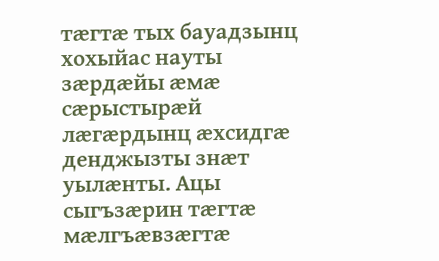тæгтæ тых бауадзынц хохыйас науты зæрдæйы æмæ сæрыстырæй лæгæрдынц æхсидгæ денджызты знæт уылæнты. Ацы сыгъзæрин тæгтæ мæлгъæвзæгтæ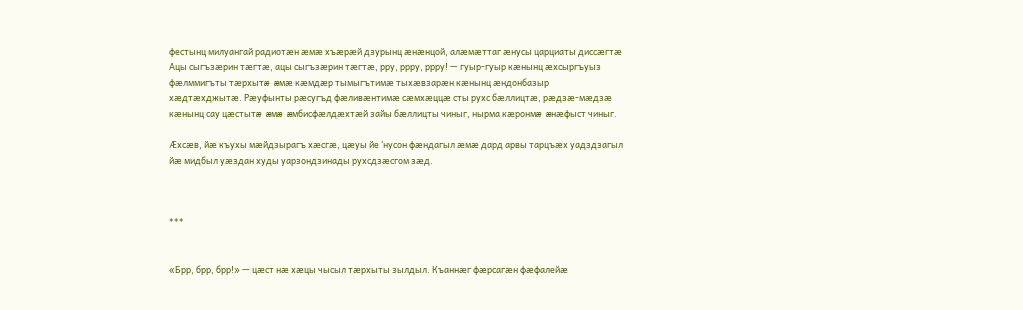фестынц милуангай радиотæн æмæ хъæрæй дзурынц æнæнцой, алæмæттаг æнусы царциаты диссæгтæ Ацы сыгъзæрин тæгтæ, ацы сыгъзæрин тæгтæ, рру, ррру, ррру! — гуыр-гуыр кæнынц æхсыргъуыз фæлммигъты тæрхытæ æмæ кæмдæр тымыгътимæ тыхæвзарæн кæнынц æндонбазыр хæдтæхджытæ. Рæуфынты рæсугъд фæливæнтимæ сæмхæццæ сты рухс бæллицтæ, рæдзæ-мæдзæ кæнынц сау цæстытæ æмæ æмбисфæлдæхтæй зайы бæллицты чиныг, нырма кæронмæ æнæфыст чиныг.

Æхсæв, йæ къухы мæйдзырагъ хæсгæ, цæуы йе ‘нусон фæндагыл æмæ дард арвы тарцъæх уадздзагыл йæ мидбыл уæздан худы уарзондзинады рухсдзæсгом зæд.



***


«Брр, брр, брр!» — цæст нæ хæцы чысыл тæрхыты зылдыл. Къаннæг фæрсагæн фæфалейæ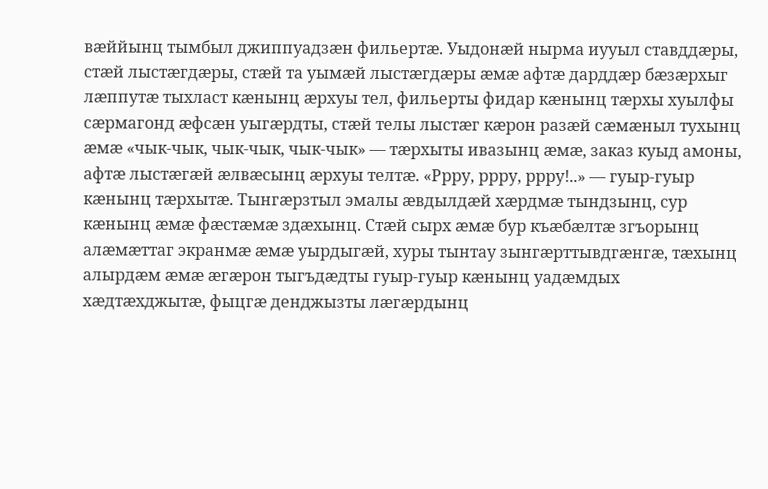вæййынц тымбыл джиппуадзæн фильертæ. Уыдонæй нырма иууыл ставддæры, стæй лыстæгдæры, стæй та уымæй лыстæгдæры æмæ афтæ дарддæр бæзæрхыг лæппутæ тыхласт кæнынц æрхуы тел, фильерты фидар кæнынц тæрхы хуылфы сæрмагонд æфсæн уыгæрдты, стæй телы лыстæг кæрон разæй сæмæныл тухынц æмæ «чык-чык, чык-чык, чык-чык» — тæрхыты ивазынц æмæ, заказ куыд амоны, афтæ лыстæгæй æлвæсынц æрхуы телтæ. «Ррру, ррру, ррру!..» — гуыр-гуыр кæнынц тæрхытæ. Тынгæрзтыл эмалы æвдылдæй хæрдмæ тындзынц, сур кæнынц æмæ фæстæмæ здæхынц. Стæй сырх æмæ бур къæбæлтæ згъорынц алæмæттаг экранмæ æмæ уырдыгæй, хуры тынтау зынгæрттывдгæнгæ, тæхынц алырдæм æмæ æгæрон тыгъдæдты гуыр-гуыр кæнынц уадæмдых хæдтæхджытæ, фыцгæ денджызты лæгæрдынц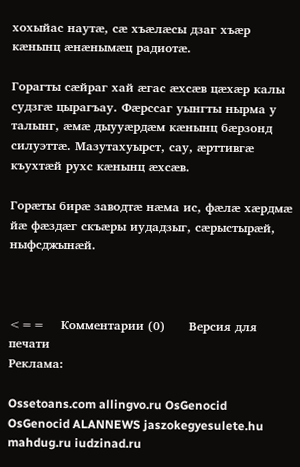хохыйас наутæ, сæ хъæлæсы дзаг хъæр кæнынц æнæнымæц радиотæ.

Горагты сæйраг хай æгас æхсæв цæхæр калы судзгæ цырагъау. Фæрссаг уынгты нырма у талынг, æмæ дыууæрдæм кæнынц бæрзонд силуэттæ. Мазутахуырст, сау, æрттивгæ къухтæй рухс кæнынц æхсæв.

Горæты бирæ заводтæ нæма ис, фæлæ хæрдмæ йæ фæздæг скъæры иудадзыг, сæрыстырæй, ныфсджынæй.



<==    Комментарии (0)      Версия для печати
Реклама:

Ossetoans.com allingvo.ru OsGenocid OsGenocid ALANNEWS jaszokegyesulete.hu mahdug.ru iudzinad.ru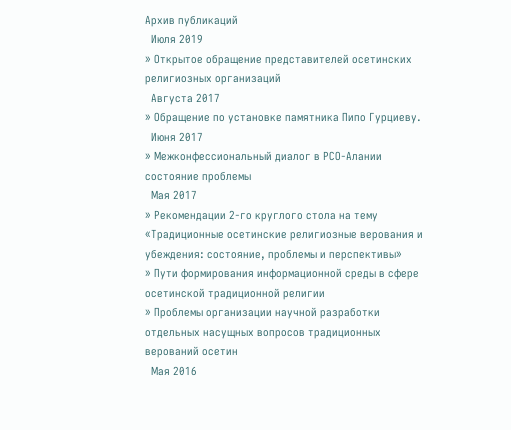Архив публикаций
  Июля 2019
» Открытое обращение представителей осетинских религиозных организаций
  Августа 2017
» Обращение по установке памятника Пипо Гурциеву.
  Июня 2017
» Межконфессиональный диалог в РСО-Алании состояние проблемы
  Мая 2017
» Рекомендации 2-го круглого стола на тему «Традиционные осетинские религиозные верования и убеждения: состояние, проблемы и перспективы»
» Пути формирования информационной среды в сфере осетинской традиционной религии
» Проблемы организации научной разработки отдельных насущных вопросов традиционных верований осетин
  Мая 2016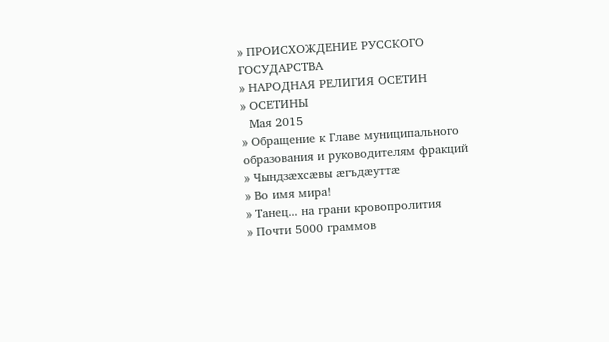» ПРОИСХОЖДЕНИЕ РУССКОГО ГОСУДАРСТВА
» НАРОДНАЯ РЕЛИГИЯ ОСЕТИН
» ОСЕТИНЫ
  Мая 2015
» Обращение к Главе муниципального образования и руководителям фракций
» Чындзӕхсӕвы ӕгъдӕуттӕ
» Во имя мира!
» Танец... на грани кровопролития
» Почти 5000 граммов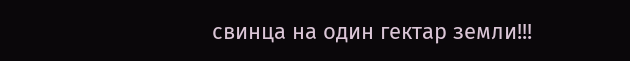свинца на один гектар земли!!!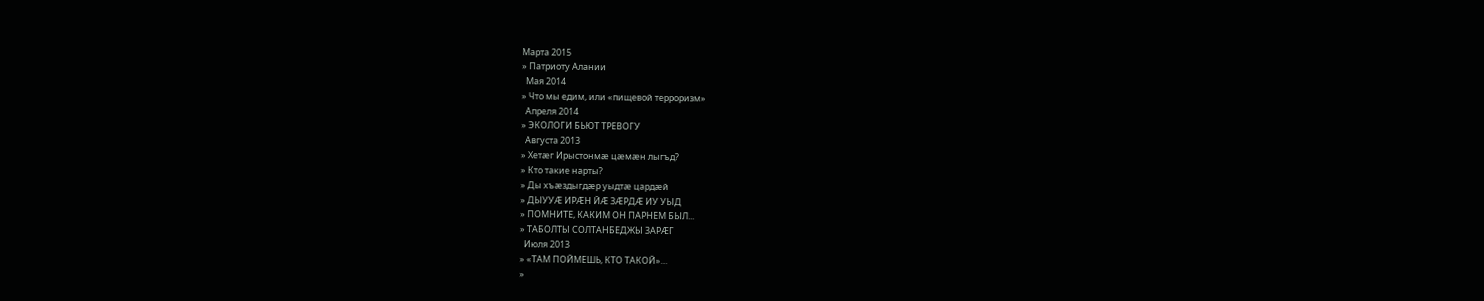Марта 2015
» Патриоту Алании
  Мая 2014
» Что мы едим, или «пищевой терроризм»
  Апреля 2014
» ЭКОЛОГИ БЬЮТ ТРЕВОГУ
  Августа 2013
» Хетӕг Ирыстонмӕ цӕмӕн лыгъд?
» Кто такие нарты?
» Ды хъæздыгдæр уыдтæ цардæй
» ДЫУУӔ ИРӔН ЙӔ ЗӔРДӔ ИУ УЫД
» ПОМНИТЕ, КАКИМ ОН ПАРНЕМ БЫЛ...
» ТАБОЛТЫ СОЛТАНБЕДЖЫ 3АРӔГ
  Июля 2013
» «ТАМ ПОЙМЕШЬ, КТО ТАКОЙ»…
»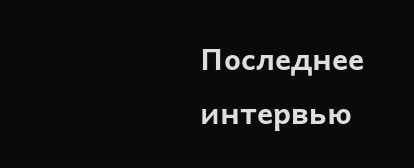Последнее интервью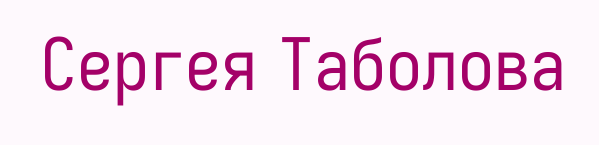Сергея Таболова